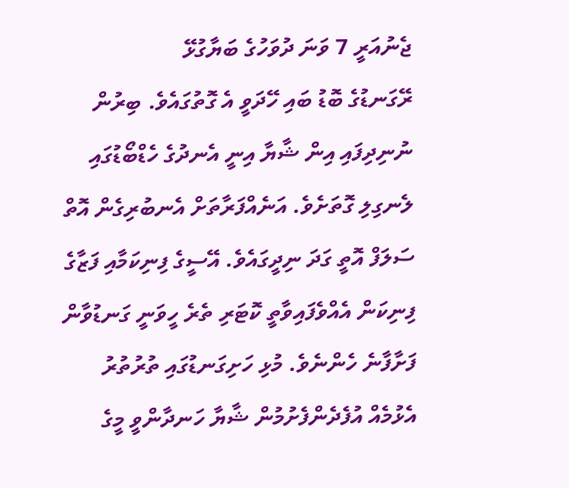ޖެނުއަރީ 7 ވަނަ ދުވަހުގެ ބަޔާގުޅޭ
ރޭގަނޑުގެ ބޮޑު ބައި ހޭދަވީ އެ ގޮތުގައެވެ. ބިރުން ނުނިދިފައި އިން ޝާޔާ އިނީ އެނދުގެ ހެޑްބޯޑުގައި ލެނގިލި ގޮތަށެވެ. އަނެއްފަރާތަށް އެނބުރިގެން އޮތް ސަލަފް އޮތީ ގަދަ ނިދީގައެވެ. އޭސީގެ ފިނިކަމާއި ފަޒާގެ ފިނިކަން އެއްވެފައިވާތީ ކޮޓަރި ތެރެ ހީވަނީ ގަނޑުވާން ފަށާފާނެ ހެންނެވެ. މުޅި ހަށިގަނޑުގައި ތުރުތުރު އެޅުމެއް އުފެދެންފެށުމުން ޝާޔާ ހަނދާންވީ މީގެ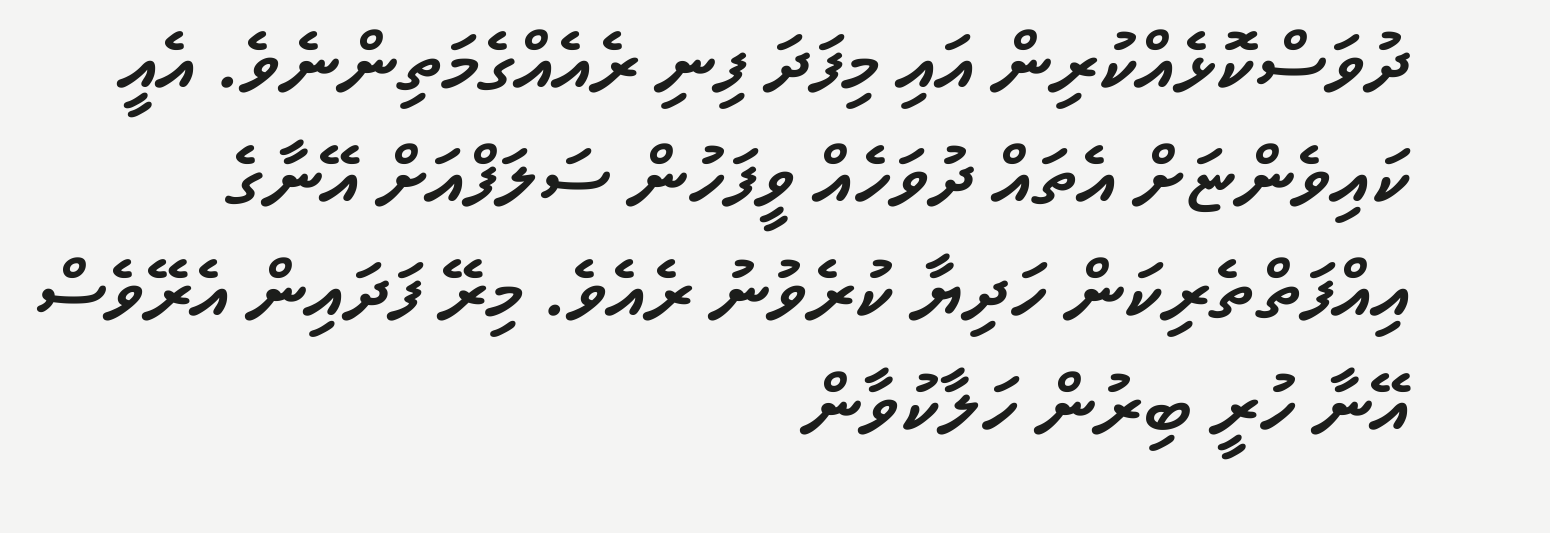ދުވަސްކޮޅެއްކުރިން އައި މިފަދަ ފިނި ރެއެއްގެމަތިންނެވެ. އެއީ ކައިވެންޏަށް އެތައް ދުވަހެއް ވީފަހުން ސަލަފްއަށް އޭނާގެ އިއްފަތްތެރިކަން ހަދިޔާ ކުރެވުނު ރެއެވެ. މިރޭ ފަދައިން އެރޭވެސް އޭނާ ހުރީ ބިރުން ހަލާކުވާން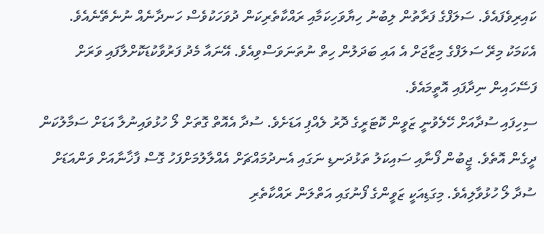ކައިރިވެފައެވެ. ސަލަފްގެ ފަރާތުން ލިބުނު ހިޔާވަހިކަމާއި ރައްކާތެރިކަން ދުވަހަކުވެސް ހަނދާނެއް ނުނެތޭނެއެވެ. އެކަމަކު މިރޭ ސަލަފްގެ މިޒާޖަށް އެ އައި ބަދަލުން ހިތް ނުތަނަވަސްވިއެވެ. އޭނައާ މެދު ފަރުވާކުޑަކޮށްލާފައި ވަރަށް ފަސޭހައިން ނިދާފައި އޮތީމައެވެ.
ސިހިފައި ސުދާއަށް ހޭލެވުނީ ޒަވީން ކޮޓަރީގެ ދޮރު ލެއްޕި އަޑަށެވެ. ސުދާ އެއޮތް ގޮތަށް ލޯ ހުޅުވައިނުލާ އަޑަށް ސަމާލުކަން ދީގެން އޮތެވެ. ޖީބުން ފޯނާއި ސައިކަލު ތަޅުދަނޑި ނަގައި އެނދުމައްޗަށް އެއްލާލުމަށްފަހު ގޮސް ފާޚާނާއަށް ވަންއަޑަށް ސުދާ ލޯ ހުޅުވާލިއެވެ. މިގަޑިއަކީ ޒަވީންގެ ފޯނުގައި އަތްލަން ރައްކާތެރި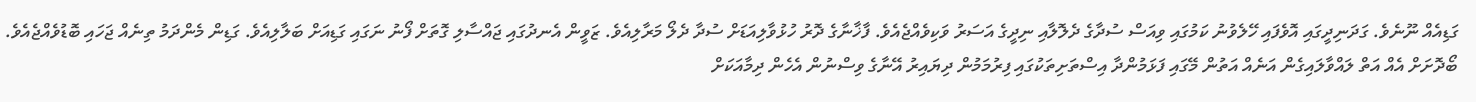ގަޑިއެއް ނޫނެވެ. ގަދަނިދީގައި އޮވެފައި ހޭލެވުނު ކަމުގައި ވިއަސް ސުދާގެ ދެލޮލާއި ނިދީގެ އަސަރު ވަކިވެއްޖެއެވެ. ފާޚާނާގެ ދޮރު ހުޅުވާލިއަޑަށް ސުދާ ދެލޯ މަރާލިއެވެ. ޒަވީން އެނދުގައި ޖައްސާލި ގޮތަށް ފޯނު ނަގައި ގަޑިއަށް ބަލާލިއެވެ. ގަޑިން މެންދަމު ތިނެއް ޖަހައި ބޮޑުވެއްޖެއެވެ. ބޯދޮށަށް އެއް އަތް ލައްވާލައިގެން އަނެއް އަތުން މޭގައި ފަޅަމުންދާ އިސްތަށިތަކުގައި ފިރުމަމުން ދިޔައިރު އޭނާގެ ވިސްނުން އެހެން ދިމާއަކަށް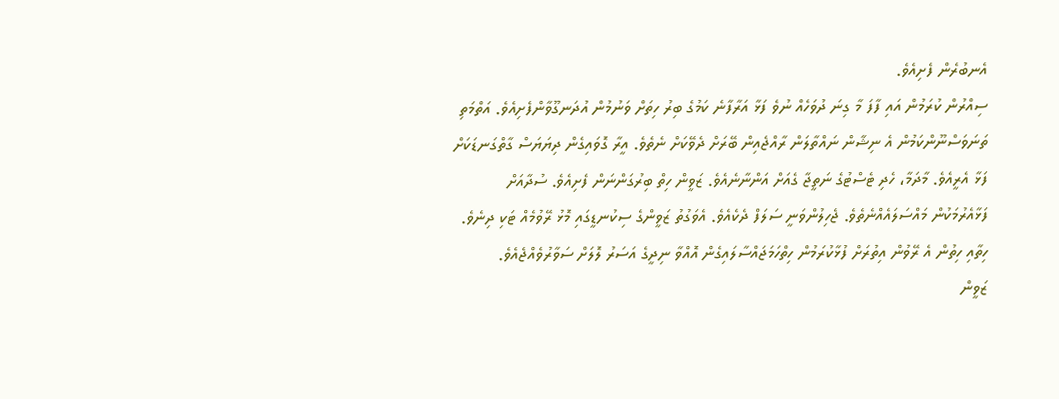އެނބުރެން ފެށިއެވެ.
ސިއްރުން ކުރަމުން އައި ފާފަ މާ ގިނަ ދުވަހެއް ނުވެ ފަޅާ އަރާފާނެ ކަމުގެ ބިރު ހިތަށް ވަނުމުން އުދަނގޫވާންފެށިއެވެ. އަތްމަތި ތަނަވަސްނޫންކަމުން އެ ނިޝާން ނައްތާލަން ރާއްޖެއިން ބޭރަށް ދެވޭކަށް ނެތެވެ. އީރާ ގޮވައިގެން ދިޔަޔަސް ގާތްގަނޑަކަށް ފަޅާ އެރީއެވެ. މާދަމާ، ހެދި ޓެސްޓުގެ ނަތީޖާ ގެއަށް އަންނާނެއެވެ. ޒަވީން ހިތް ބިރުގަންނަން ފެށިއެވެ. ސުދާއަށް ފަޅާއެރުމަކުން މައްސަލައެއްނެތެވެ. ޖެހިލުންވަނީ ސަލަފް ދެކެއެވެ. އެވަގުތު ޒަވީންގެ ސިކުނޑީގައި މޮޅު ރޭވުމެއް ޓަކި ދިނެވެ. ހިތާއި ހިތުން އެ ރޭވުން އިތުރަށް ފުޅާކުރަމުން ހިތްހަމަޖައްސާލައިގެން އޮއްވާ ނިދީގެ އަސަރު ލޮލަށް ސަވާރުވެއްޖެއެވެ.
ޒަވީން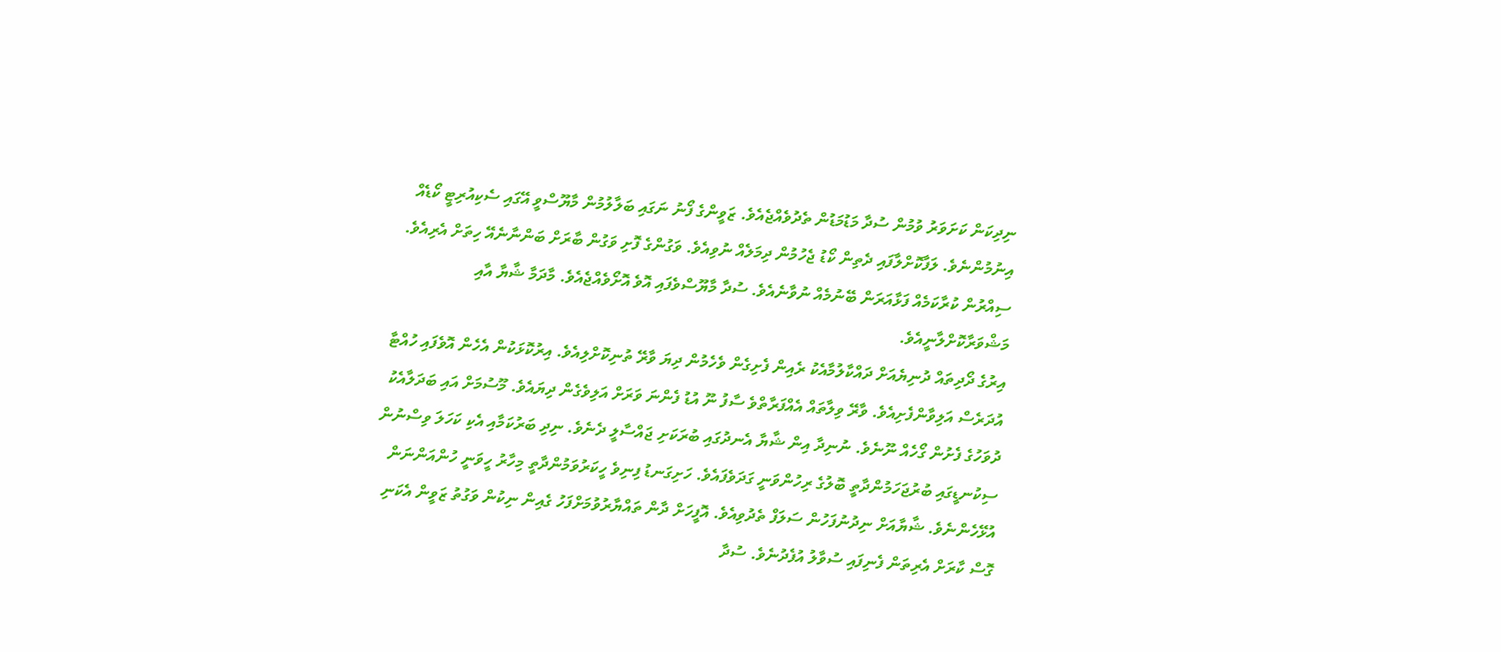ނިދިކަން ކަށަވަރު ވުމުން ސުދާ މަޑުމަޑުން ތެދުވެއްޖެއެވެ. ޒަވީންގެ ފޯނު ނަގައި ބަލާލުމުން މާޔޫސްވީ އޭގައި ސެކިއުރިޓީ ކޯޑެއް އިނުމުންނެވެ. ލަފާކޮށްލާފައި ދެތިން ކޯޑު ޖެހުމުން ދިމަލެއް ނުވިއެވެ. ވަގުންގެ ފޮށި ވަގުން ބާރަށް ބަންނާނެއޭ ހިތަށް އެރިއެވެ. ސިއްރުން ކުރާކަމެއް ފަޅާއަރަން ބޭނުމެއް ނުވާނެއެވެ. ސުދާ މާޔޫސްވެފައި އޮވެ އޮށޯވެއްޖެއެވެ. މާދަމާ ޝާޔާ އާއި މަޝްވަރާކޮށްލާނީއެވެ.
އިރުގެ ދޯދިތައް ދުނިޔެއަށް ދައްކާލުމާއެކު ރެއިން ފެށިގެން ވެހެމުން ދިޔަ ވާރޭ ތުނިކޮށްލިއެވެ. އިރުކޮޅަކުން އެހެން އޮވެފައި ހުއްޓާ އުދަރެސް އަލިވާންފެށިއެވެ. ވާރޭ ވިލާތައް އެއްފަރާތްވެ ސާފު ނޫ އުޑު ފެންނަ ވަރަށް އަލިވެގެން ދިޔައެވެ. މޫސުމަށް އައި ބަދަލާއެކު ދުވަހުގެ ފެށުން ގޯހެއް ނޫނެވެ. ނުނިދާ އިން ޝާޔާ އެނދުގައި ބުރަކަށި ޖައްސާލީ ދެނެވެ. ނިދި ބަރުކަމާއި އެކި ކަހަލަ ވިސްނުން ސިކުނޑީގައި ބުރުޖަހަމުންދާތީ ބޮލުގެ ރިހުންވަނީ ގަދަވެފައެވެ. ހަށިގަނޑު ފިނިވެ ހީކަރުވަމުންދާތީ މިހާރު ހީވަނީ ހުންއަންނަން އުޅޭހެންނެވެ. ޝާޔާއަށް ނިދުނުފަހުން ސަލަފް ތެދުވިއެވެ. އޮފީހަށް ދާން ތައްޔާރުވުމަށްފަހު ގެއިން ނިކުން ވަގުތު ޒަވީން އެކަނި ގޮސް ކާރަށް އެރިތަން ފެނިފައި ސުވާލު އުފެދުނެވެ. ސުދާ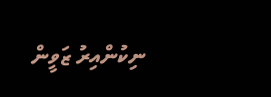ނިކުންއިރު ޒަވީން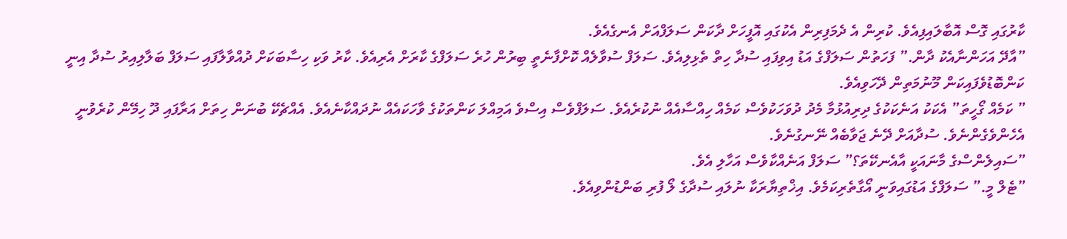ކާރުގައި ގޮސް އޮބާލައިފިއެވެ. ކުރިން އެ ދެމަފިރިން އެކުގައި އޮފީހަށް ދާކަން ސަލަފްއަށް އެނގެއެވެ.
”އާދޭ އަހަންނާއެކު ދާން.” ފަހަތުން ސަލަފްގެ އަޑު އިވިފައި ސުދާ ހިތް ތެޅިލިއެވެ. ސަލަފް ސުވާލެއް ކޮށްފާނެތީ ބިރުން ހުރެ ސަލަފްގެ ކާރަށް އެރިއެވެ. ކާރު ވަކި ހިސާބަކަށް ދުއްވާލާފައި ސަލަފް ބަލާލިއިރު ސުދާ އިނީ ކަންބޮޑުވެފައިކަން މޫނުމަތިން ދޭހަވިއެވެ.
” ކަމެއް ގޯހީތަ” އެކަކު އަނެކަކުގެ ދިރިއުޅުމާ މެދު ދުވަހަކުވެސް ކަމެއް ހިއްސާއެއް ނުކުރެއެވެ. ސަލަފްވެސް އިސްވެ އަމިއްލަ ކަންތަކުގެ ވާހަކައެއް ނުދައްކާނެއެވެ. އެއްޗެކޭ ބުނަން ހިތަށް އަރާފައި ދޫ ހިމޭން ކުރެވުނީ އެހެންވެގެންނެވެ. ސުދާއަށް ދޭނެ ޖަވާބެއް ނޭނގުނެވެ.
”ސައިލެންސްގެ މާނައަކީ އާއެނކޭތަ؟” ސަލަފް އަނެއްކާވެސް އަހާލި އެވެ.
”ޓެލް މީ.” ސަލަފްގެ އަޑުގައިވަނީ އޯގާތެރިކަމެވެ. އިޚްތިޔާރަކާ ނުލައި ސުދާގެ ލޯ ފުރި ބަންޑުންވިއެވެ.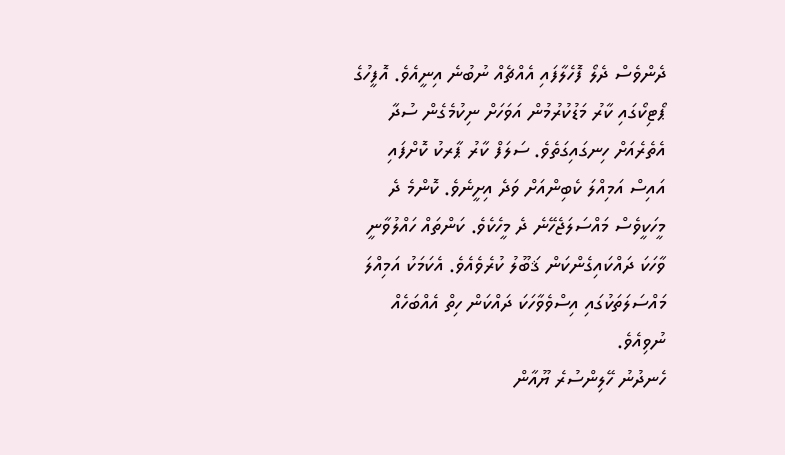ދެންވެސް ދެލޯ ފޮހެލާފައި އެއްޗެއް ނުބުނެ އިނީއެވެ. އޮފީހުގެ ޕޯޓިކޯގައި ކާރު މަޑުކުރުމުން އަވަހަށް ނިކުމެގެން ސުދާ އެތެރެއަށް ހިނގައިގަތެވެ. ސަލަފް ކާރު ޕާރކު ކޮށްފައި އައިސް އަމިއްލަ ކެބިންއަށް ވަދެ އިށީނެވެ. ކޮންމެ ދެ މީހަކީވެސް މައްސަލަޖެހޭނެ ދެ މީހެކެވެ. ކަންތައް ހައްލުވާނީ ވާހަކަ ދައްކައިގެންކަން ޤަބޫލު ކުރެވެއެވެ. އެކަމަކު އަމިއްލަ މައްސަލަތަކުގައި އިސްވެވާހަކަ ދައްކަން ހިތް އެއްބަހެއް ނުވިއެވެ.
ހެނދުނު ހޭލިންސުރެ ޔޫއާން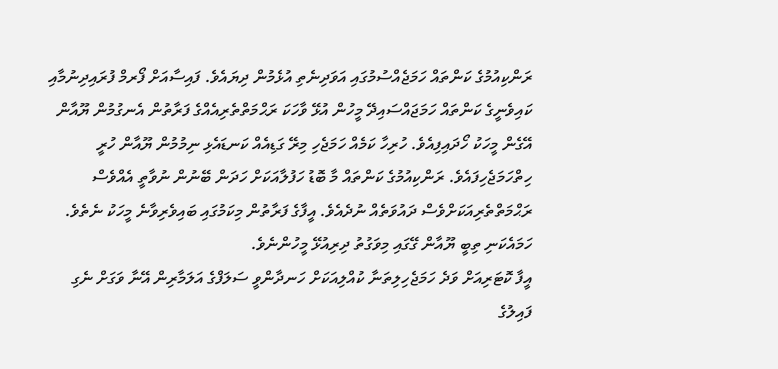ރަންކިއުމުގެ ކަންތައް ހަމަޖެއްސުމުގައި އަވަދިނެތި އުޅެމުން ދިޔައެވެ. ފައިސާއަށް ފޯރމް ފުރައިދިނުމާއި ކައިވެނީގެ ކަންތައް ހަމަޖައްސައިދޭ މީހުން އުޅޭ ވާހަކަ ރަޙްމަތްތެރިއެއްގެ ފަރާތުން އެނގުމުން ޔޫއާން އޭގެން މީހަކު ހޯދައިފިއެވެ. ހުރިހާ ކަމެއް ހަމަޖެހި މިރޭ ގަޑިއެއް ކަނޑައެޅި ނިމުމުން ޔޫއާން ހުރީ ހިތްހަމަޖެހިފައެވެ. ރަންކިއުމުގެ ކަންތައް މާ ބޮޑު ހަފުލާއަކަށް ހަދަން ބޭނުން ނުވާތީ އެއްވެސް ރަޙްމަތްތެރިއަކަށްވެސް ދައުވަތެއް ނުދެއެވެ. އީފާގެ ފަރާތުން މިކަމުގައި ބައިވެރިވާނެ މީހަކު ނެތެވެ. ހަމައެކަނި ތިބީ ޔޫއާން ގޭގައި މިވަގުތު ދިރިއުޅޭ މީހުންނެވެ.
އީފާ ކޮޓަރިއަށް ވަދެ ހަމަޖެހިލިތަނާ ކުއްލިއަކަށް ހަނދާންވީ ސަލަފްގެ އަލަމާރިން އޭނާ ވަގަށް ނެގި ފައިލުގެ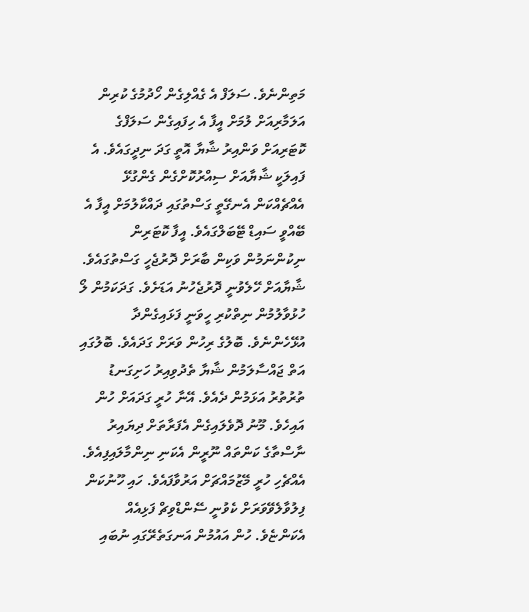މަތިންނެވެ. ސަލަފް އެ ގެއްލިގެން ހޯދުމުގެ ކުރިން އަލަމާރިއަށް ލުމަށް އީފާ އެ ހިފައިގެން ސަލަފްގެ ކޮޓަރިއަށް ވަންއިރު ޝާޔާ އޮތީ ގަދަ ނިދީގައެވެ. އެ ފައިލަކީ ޝާޔާއަށް ސިއްރުކޮށްގެން ގެންގުޅޭ އެއްޗެއްކަން އެނގޭތީ ގަސްތުގައި ދައްކާލުމަށް އީފާ އެ ބޭއްވީ ސައިޑް ޓޭބަލްގައެވެ. އީފާ ކޮޓަރިން ނިކުންނަމުން ވަކިން ބާރަށް ދޮރުޖެހީ ގަސްތުގައެވެ.
ޝާޔާއަށް ހޭލެވުނީ ދޮރުޖެހުނު އަޑަށެވެ. ގަދަކަމުން ލޯ ހުޅުވާލުމުން ނިތްކުރި ހީވަނީ ފަޅައިގެންދާ އުޅޭހެންނެވެ. ބޮލުގެ ރިހުން ވަރަށް ގަދައެވެ. ބޮލުގައި އަތް ޖައްސާލަމުން ޝާޔާ ތެދުވިއިރު ހަށިގަނޑު ތުރުތުރު އަޅަމުން ދެއެވެ. އޭނާ ހުރީ ގަދައަށް ހުން އައިހެވެ. މޫނު ދޮވެލައިގެން އެފަރާތަށް ދިޔައިރު ނާސްތާގެ ކަންތައް ނޫރީން އެކަނި ނިންމާލައިފިއެވެ. އެއްޗެހި ހުރީ މޭޒުމައްޗަށް އަރުވާފައެވެ. ހައި ހޫނުކަން ފިލުވާލެވޭވަރަށް ކެވުނީ ސޭންޑްވިޗް ފަޅިއެއް އެކަންޏެވެ. ހުން އައުމުން އަނގަތެރޭގައި ނުބައި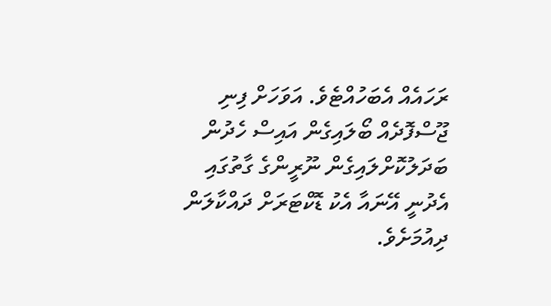ރަހައެއް އެބަހުއްޓެވެ. އަވަހަށް ފިނި ޖޫސްފޮދެއް ބޯލައިގެން އައިސް ހެދުން ބަދަލުކޮށްލައިގެން ނޫރީންގެ ގާތުގައި އެދުނީ އޭނައާ އެކު ޑޮކްޓަރަށް ދައްކާލަން ދިއުމަށެވެ.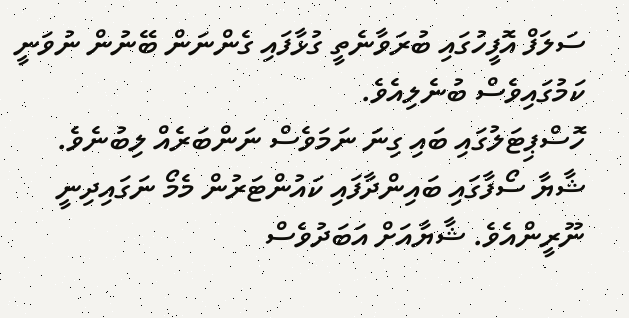ސަލަފް އޮފީހުގައި ބުރަވާނެތީ ގުޅާފައި ގެންނަން ބޭނުން ނުވަނީ ކަމުގައިވެސް ބުނެލިއެވެ.
ހޮސްޕިޓަލުގައި ބައި ގިނަ ނަމަވެސް ނަންބަރެއް ލިބުނެވެ. ޝާޔާ ސޯފާގައި ބައިންދާފައި ކައުންޓަރުން މެމޯ ނަގައިދިނީ ނޫރީންއެވެ. ޝާޔާއަށް އަބަދުވެސް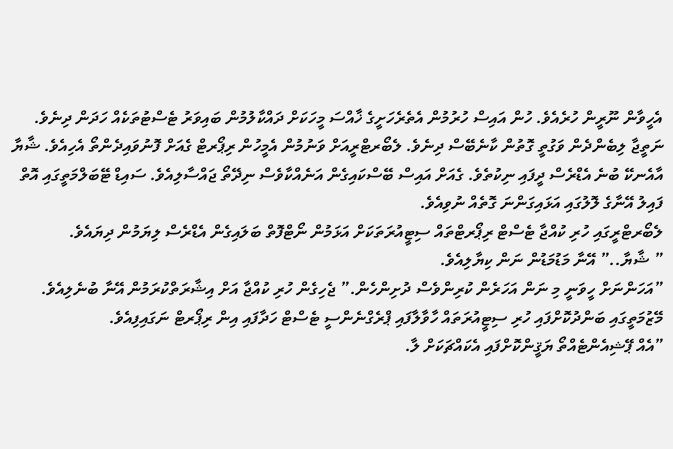އެހީވާން ނޫރީން ހުރެއެވެ. ހުން އައިސް ހުރުމުން އެތެރެހަށީގެ ޚާއްސަ މީހަކަށް ދައްކާލުމުން ބައިވަރު ޓެސްޓުތަކެއް ހަދަން ދިނެވެ. ނަތީޖާ ލިބެންދެން ވަގުތީ ގޮތުން ކާނެބޭސް ދިނެވެ. ލެބޯރޓްރީއަށް ވަނުމުން އެމީހުން ރިޕޯރޓް ގެއަށް ފޮނުވައިދެންތޯ އެހިއެވެ. ޝާޔާ އާއެނކޭ ބުނެ އެޑްރެސް ދީފައި ނިކުތެވެ. ގެއަށް އައިސް ބޭސްކައިގެން އަނެއްކާވެސް ނިދޭތޯ ޖައްސާލިއެވެ. ސައިޑް ޓޭބަލްމަތީގައި އޮތް ފައިލު އޭނާގެ ލޮލުގައި އަޅައިގަންނަ ގޮތެއް ނުވިއެވެ.
ލެބޯރޓްރީގައި ހުރި ކުއްޖާ ޓެސްޓް ރިޕޯރޓްތައް ސިޓީއުރަތަކަށް އަޅަމުން ނޯޓްފޮތް ބަލައިގެން އެޑްރެސް ލިޔަމުން ދިޔައެވެ.
” ޝާޔާ..” އޭނާ މަޑުމަޑުން ނަން ކިޔާލިއެވެ.
”އަހަންނަށް ހީވަނީ މި ނަން އަހަރެން ކުރިންވެސް ދުށިންހެން.” ޖެހިގެން ހުރި ކުއްޖާ އަށް އިޝާރަތްކުރަމުން އޭނާ ބުނެލިއެވެ. މޭޒުމަތީގައި ބަންދުކޮށްފައި ހުރި ސިޓީއުރަތައް ހާވާލާފައި ޕްރެގްނެންސީ ޓެސްޓް ހަދާފައި އިން ރިޕޯރޓް ނަގައިފިއެވެ.
”އެއް ޕޭޝިއެންޓެއްތޯ ޔަޤީންކޮށްފައި އެކައްޗަކަށް ލާ.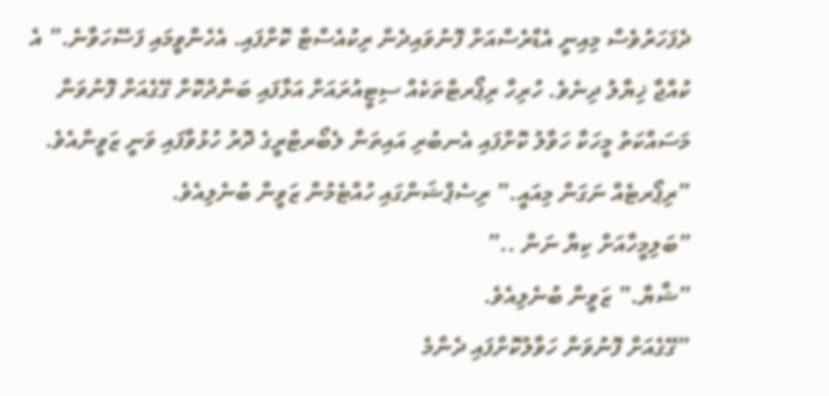ދެފަހަރުވެސް މިއިނީ އެޑްރެސްއަށް ފޮނުވައިދެން ރިކުއެސްޓް ކޮށްފައި. އެހެންވީމައި ފަސޭހަވާނެ.” އެ ކުއްޖާ ޚިޔާލު ދިނެވެ. ހުރިހާ ރިޕޯރޓްތަކެއް ސިޓީއުރައަށް އަޅާފައި ބަންދުކޮށް ގޭގެއަށް ފޮނުވަން މަސައްކަތު މީހަކާ ހަވާލު ކޮށްފައި އެނބުރި އައިތަނާ ލެބޯރޓްރީގެ ދޮރު ހުޅުވާފައި ވަނީ ޒަވީންއެވެ.
”ރިޕޯރޓެއް ނަގަން މިއައީ.” ރިސެޕްޝަންގައި ހުއްޓެމުން ޒަވީން ބުނެލިއެވެ.
”ބަލިމީހާއަށް ކިޔާ ނަން ..”
”ޝާޔާ.” ޒަވީން ބުނެލިއެވެ.
”ގޭގެއަށް ފޮނުވަން ހަވާލުކޮށްފައި ދެންމެ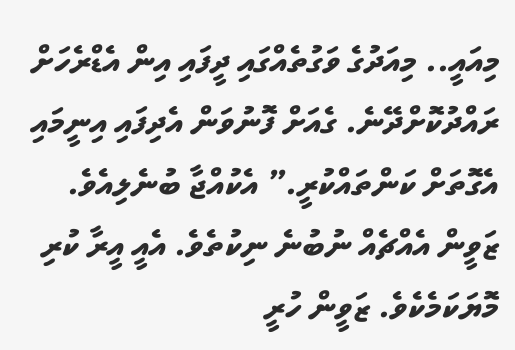މިއައީ.. މިއަދުގެ ވަގުތެއްގައި ދީފައި އިން އެޑްރެހަށް ރައްދުކޮށްދޭނެ. ގެއަށް ފޮނުވަން އެދިފައި އިނީމައި އެގޮތަށް ކަންތައްކުރީ.” އެކުއްޖާ ބުނެލިއެވެ. ޒަވީން އެއްޗެއް ނުބުނެ ނިކުތެވެ. އެއީ އީރާ ކުރި މޮޔަކަމެކެވެ. ޒަވީން ހުރީ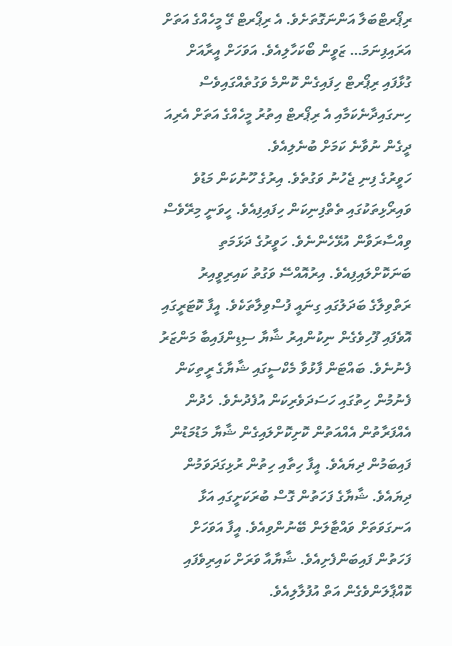ރިޕޯރޓްބަލާ އަންނަގޮތަށެވެ. އެ ރިޕޯރޓް ގޭ މީހެއްގެ އަތަށް އަރައިފިނަމަ… ޒަވީން ބޯކަހާލިއެވެ. އަވަހަށް އީރާއަށް ގުޅާފައި ރިޕޯރޓް ހިފައިގެން ކޮންމެ ވަގުތެއްގައިވެސް ހިނގައިދާނެކަމާއި އެ ރިޕޯރޓް އިތުރު މީހެއްގެ އަތަށް އެރިއަ ދީގެން ނުވާނެ ކަމަށް ބުނެލިއެވެ.
ހަވީރުގެ ފިނި ޖެހުނު ވަގުތެވެ. އިރުގެ ހޫނުކަން މަޑުވެ ވައިރޯޅިތަކުގައި ތެތްފިނިކަން ހިފައިފިއެވެ. ހީވަނީ މިރޭވެސް ވިއްސާރަވާން އުޅޭހެންނެވެ. ހަވީރުގެ ދަޅަމަތި ބަނަކޮށްލައިފިއެވެ. އިރުއޮއްސޭ ވަގުތު ކައިރިވީއިރު ރަތްވިލާގެ ބަދަލުގައި ގިނައީ ފުސްވިލާތަކެވެ. އީފާ ކޮޓަރީގައި އޮވެފައި ފޫހިވެގެން ނިކުންއިރު ޝާޔާ ސިޑިންފައިބާ މަންޒަރު ފެނުނެވެ. ބައްޓަން ފާޅުވާ މެކްސީގައި ޝާޔާގެ ރީތިކަން ފެނުމުން ހިތުގައި ހަސަދަވެރިކަން އުފެދުނެވެ. ހެދުން އެއްފަރާތުން އެއްއަތުން ކޮށިކޮށްލައިގެން ޝާޔާ މަޑުމަޑުން ފައިބަމުން ދިޔައެވެ. އީފާ ހިތާއި ހިތުން ރުޅިގަދަވަމުން ދިޔައެވެ. ޝާޔާގެ ފަހަތުން ގޮސް ބުރަކަށީގައި އަޅާ އަނގަވަތަށް ވައްޓާލަން ބޭނުންވިއެވެ. އީފާ އަވަހަށް ފަހަތުން ފައިބަންފެށިއެވެ. ޝާޔާއާ ވަރަށް ކައިރިވެފައި ކޮއްޕާލަންވެގެން އަތް އުފުލާލިއެވެ.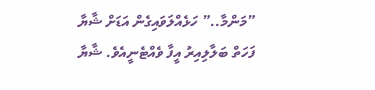”މަންމާ..” ހަޅެއްލަވައިގެން އަޑަށް ޝާޔާ ފަހަތް ބަލާލިއިރު އީފާ ވެއްޓެނީއެވެ. ޝާޔާ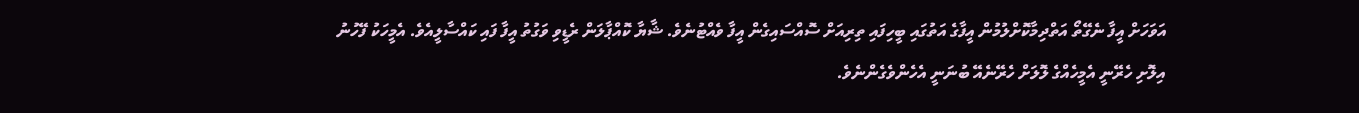އަވަހަށް އީފާ ނެގޭތޯ އަތްދިމާކޮށްލުމުން އީފާގެ އަތުގައި ބީހިފައި ތިރިއަށް ސޮއްސައިގެން އީފާ ވެއްޓުނެވެ. ޝާޔާ ކޮއްޕާލަން ރެޑީވި ވަގުތު އީފާ ފައި ކައްސާލީއެވެ. އެމީހަކު ފޭހުނު އިލޮށި ހެރޭނީ އެމީހެއްގެ ލޮލަށް ހެރޭނެއޭ ބުނަނީ އެހެންވެގެންނެވެ.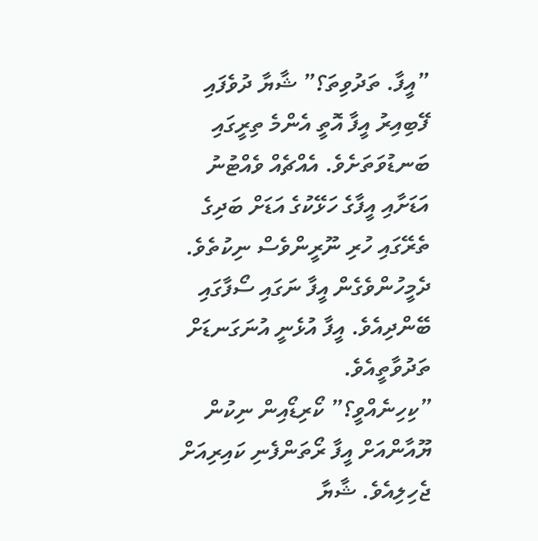”އީފާ. ތަދުވިތަ؟” ޝާޔާ ދުވެފައި ފޭބިއިރު އީފާ އޮތީ އެންމެ ތިރީގައި ބަނޑުވަތަށެވެ. އެއްޗެއް ވެއްޓުނު އަޑަށާއި އީފާގެ ހަޅޭކުގެ އަޑަށް ބަދިގެ ތެރޭގައި ހުރި ނޫރީންވެސް ނިކުތެވެ. ދެމީހުންވެގެން އީފާ ނަގައި ސޯފާގައި ބޭންދިއެވެ. އީފާ އުޅެނީ އުނަގަނޑަށް ތަދުވާތީއެވެ.
”ކިހިނެއްވީ؟” ކޯރިޑޯއިން ނިކުން ޔޫއާންއަށް އީފާ ރޯތަންފެނި ކައިރިއަށް ޖެހިލިއެވެ. ޝާޔާ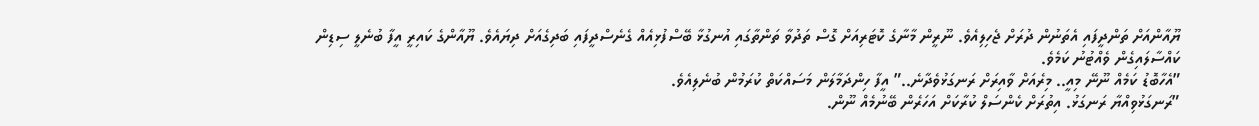ޔޫއާންއަށް ތަންދީފައި އެތަނުން ދުރަށް ޖެހިލިއެވެ. ނޫރީން މާނާގެ ކޮޓަރިއަށް ގޮސް ތަދުވާ ތަންތާގައި އުނގުޅާ ބޭސްފުޅިއެއް ގެނެސްދީފައި ބަދިގެއަށް ދިޔައެވެ. ޔޫއާންގެ ކައިރީ އީފާ ބުނެލީ ސިޑިން ކައްސާލައިގެން ވެއްޓުނު ކަމެވެ.
”އެހާބޮޑު ކަމެއް ނޫނޭ މިއީ.. މިރެއަށް ވާއިރަށް ރަނގަޅުވެދާނެ..” އީފާ ހިންދަމާލަން މަސައްކަތް ކުރަމުން ބުނެލިއެވެ.
”ރަނގަޅުވިއްޔާ ރަނގަޅު. އިތުރަށް ކެންސަލް ކުރާކަށް އަހަރެން ބޭނުމެއް ނޫން.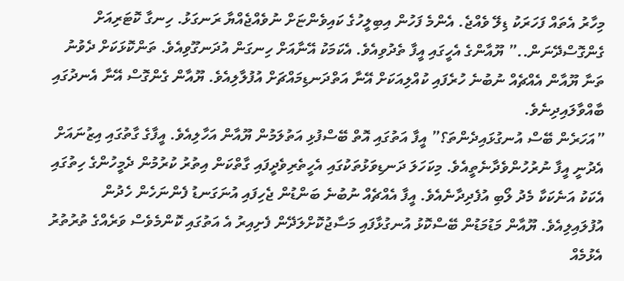މިހާރު އެތައް ފަހަރަކު ޑިލޭ ވެއްޖެ. އެންމެ ފަހުން އިބިލީހުގެ ކައިވެންޏަށް ނުވެއްޖެއްޔާ ރަނގަޅު. ހިނގާ ކޮޓަރިއަށް ގެންގޮސްދޭނަން..” ޔޫއާންގެ އެހީގައި އީފާ ތެދުވިއެވެ. އެކަމަކު އޭނާއަށް ހިނގަން އުދަނގޫވިއެވެ. ތަންކޮޅަކަށް ދެވުނު ތަނާ ޔޫއާން އެއްޗެއް ނުބުނެ ހުރެފައި ކުއްލިއަކަށް އޭނާ އަތްދަނޑިމައްޗަށް އުފުލާލިއެވެ. ޔޫއާން ގެންގޮސް އޭނާ އެނދުގައި ބާއްވާލައިދިނެވެ.
”އަހަރެން ބޭސް އުނގުޅައިދެންތަ؟” އީފާ އަތުގައި އޮތް ބޭސްފުޅި އަތުލަމުން ޔޫއާން އަހާލިއެވެ. އީފާގެ ގާތުގައި އިޒުނައަށް އެދުނީ އީފާ ނުރުހުންވެދާނެތީއެވެ. މިކަހަލަ ދަނޑިވަޅުތަކުގައި އެހީތެރިވެދީފައި ގާތްކަން އިތުރު ކުރުމުން ދެމީހުންގެ ހިތުގައި އެކަކު އަނެކަކާ މެދު ލޯބި އުފެދިދާނެއެވެ. އީފާ އެއްޗެއް ނުބުނެ ބަންޑުން ޖެހިފައި އުނަގަނޑު ފެންނަހެން ހެދުން އުފުލައިލިއެވެ. ޔޫއާން މަޑުމަޑުން ބޭސްކޮޅު އުނގުޅާފައި މަސާޖުކޮށްލަދޭން ފެށިއިރު އެ އަތުގައި ކޮންމެވެސް ވަރެއްގެ ތުރުތުރު އެޅުމެއް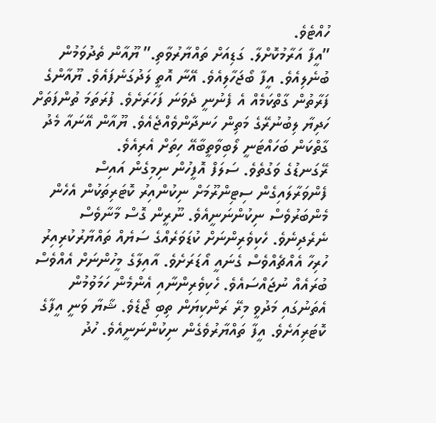ހުއްޓެވެ.
”އީފާ އަރާމުކޮށްލާ. ގަޑިއަށް ތައްޔާރުވާތި.” ޔޫއާން ތެދުވަމުން ބުނެލިއެވެ. އީފާ ބޯޖަހާލިއެވެ. އޭނާ އޮތީ ލަދުގަނެފައެވެ. ޔޫއާންގެ ފަރާތުން ގާތްކަމެއް އެ ފެނުނީ ދެވަނަ ފަހަރަށެވެ. ފުރަތަމަ ތުންފަތަށް ހަދިޔާ ލިބުނުރޭގެ މަތިން ހަނދާންވެއްޖެއެވެ. ޔޫއާން އޭނައާ މެދު ގާތްކަން ބަހައްޓަނީ ލޯބިވާތީބާއޭ ހިތަށް އެރިއެވެ.
ރޭގަނޑުގެ ވަގުތެވެ. ސަލަފް އޮފީހުން ނިމިގެން އައިސް ފެންވަރާލައިގެން ސިޓިންރޫމަށް ނިކުންއިރު ކޮޓަރިތަކުން އެހެން މެންބަރުވެސް ނިކުންނަނީއެވެ. ނޫރީން ގޮސް މާނާވެސް ނެރެދިނެވެ. ހެކިވެރިންނަށް ކުޑަވަރެއްގެ ސަޔެއް ތައްޔާރުކުރިއިރު ހުރިހާ އެއްޗެއްވެސް ގެނައީ އޯޑަރަށެވެ. އާއިލާގެ މީހުންނަށް އެއްވެސް ބުރައެއް ނުޖައްސައެވެ. ހެކިވެރިންނާއި އެންމެން ހަމަވުމުން އެތަނުގައި މަދުވީ މިރޭ ރަންކިޔަން ތިބި ޖޯޑެވެ. ޝާޔާ ވަނީ އީފާގެ ކޮޓަރިއަށެވެ. އީފާ ތައްޔާރުވެގެން ނިކުންނަނީއެވެ. ހުދު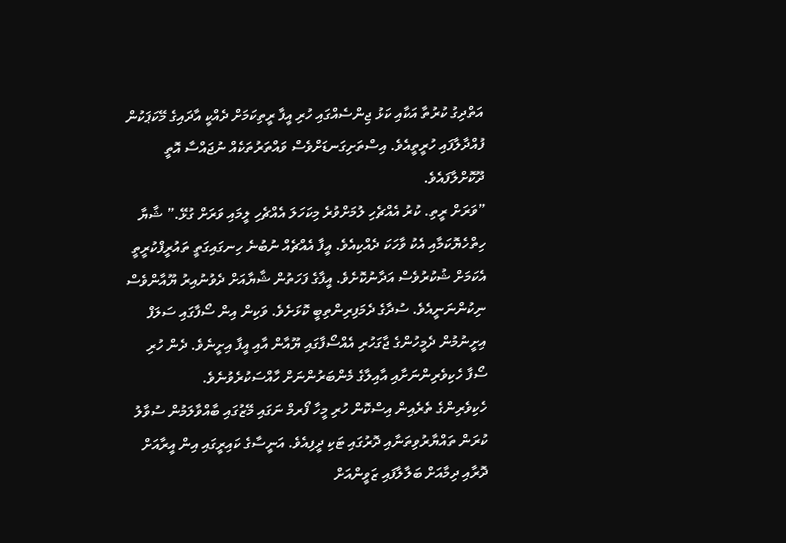އަތްދިގު ކުރުތާ އަކާއި ކަޅު ޖިންސެއްގައި ހުރި އީފާ ރީތިކަމަށް ދެއްކީ އާދައިގެ މޭކަޕަކުން ފުއްދާލާފައި ހުރީތީއެވެ. އިސްތަށިގަނޑަށްވެސް ވައްތަރުތަކެއް ނުޖައްސާ އޮތީ ދޫކޮށްލާފައެވެ.
”ވަރަށް ރީތި. ކުރު އެއްޗެހި ލުމަށްވުރެ މިކަހަލަ އެއްޗެހި ލީމައި ވަރަށް ގުޅޭ.” ޝާޔާ ހިތްހެޔޮކަމާއި އެކު ވާހަކަ ދެއްކިއެވެ. އީފާ އެއްޗެއް ނުބުނެ ހިނގައިގަތީ ތައުރީފްކުރީތީ އެކަމަށް ޝުކުރުވެސް އަދާނުކޮށެވެ. އީފާގެ ފަހަތުން ޝާޔާއަށް ދެވުނުއިރު ޔޫއާންވެސް ނިކުންނަނީއެވެ. ސުދާގެ ދެމަފިރިންތިބީ ކޮޅަށެވެ. ވަކިން އިން ސޯފާގައި ސަލަފް އިށީނުމުން ދެމީހުންގެ ޖާގަހުރި އެއްސޯފާގައި ޔޫއާން އާއި އީފާ އިށީނެވެ. ދެން ހުރި ސޯފާ ހެކިވެރިންނަށާއި އާއިލާގެ މެންބަރުންނަށް ހާއްސަކުރެވުނެވެ.
ހެކިވެރިންގެ ތެރެއިން އިސްކޮން ހުރި މީހާ ފޯރމް ނަގައި މޭޒުގައި ބާއްވާލަމުން ސުވާލު ކުރަން ތައްޔާރުވިތަނާއި ދޮރުގައި ޓަކި ދީފިއެވެ. އަނީސާގެ ކައިރީގައި އިން އީރާއަށް ދޮރާއި ދިމާއަށް ބަލާލާފައި ޒަވީންއަށް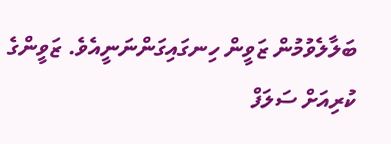ބަލާލެވުމުން ޒަވީން ހިނގައިގަންނަނީއެވެ. ޒަވީންގެ ކުރިއަށް ސަލަފް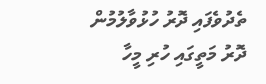ތެދުވެފައި ދޮރު ހުޅުވާލުމުން ދޮރު މަތީގައި ހުރި މީހާ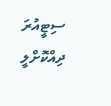ސިޓީއުރަ ދިއްކޮށްލީ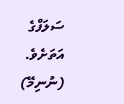ސަލަފްގެ އަތަށެވެ.
(ނުނިމޭ)